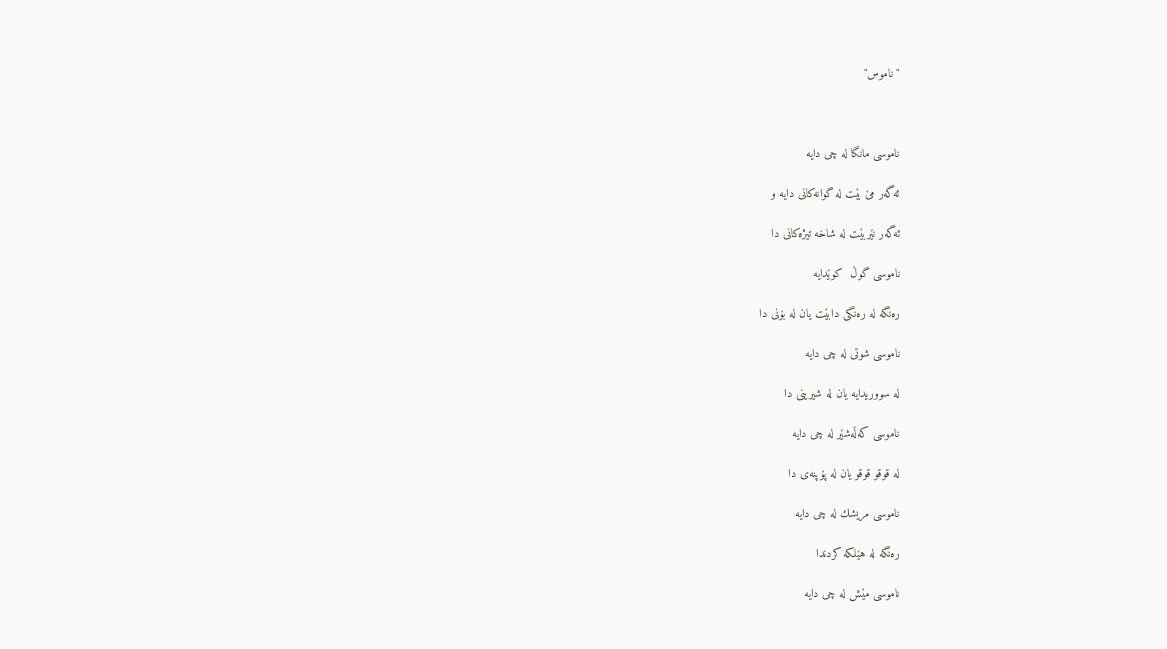"ناموس"



ناموسی مانگا له‌ چی دایه‌

ئه‌گه‌ر مێ بێت له‌ گوانه‌كانی دایه‌ و

ئه‌گه‌ر نێربێت له‌ شاخه‌ تیژه‌كانی دا

ناموسی گوڵ  كوێدایه‌

ره‌نگه‌ له‌ ره‌نگی دابێت یان له‌ بۆنی دا

ناموسی شوتی له‌ چی دایه‌

له‌ سووریدایه‌ یان له‌ شیرینی دا

ناموسی كه‌ڵه‌شێر له‌ چی دایه‌

له‌ قوقو قوقو یان له‌ پۆپنه‌ی دا

ناموسی مریشك له‌ چی دایه‌

ره‌نگه‌ له‌ هێلكه‌ كردندا

ناموسی مێش له‌ چی دایه‌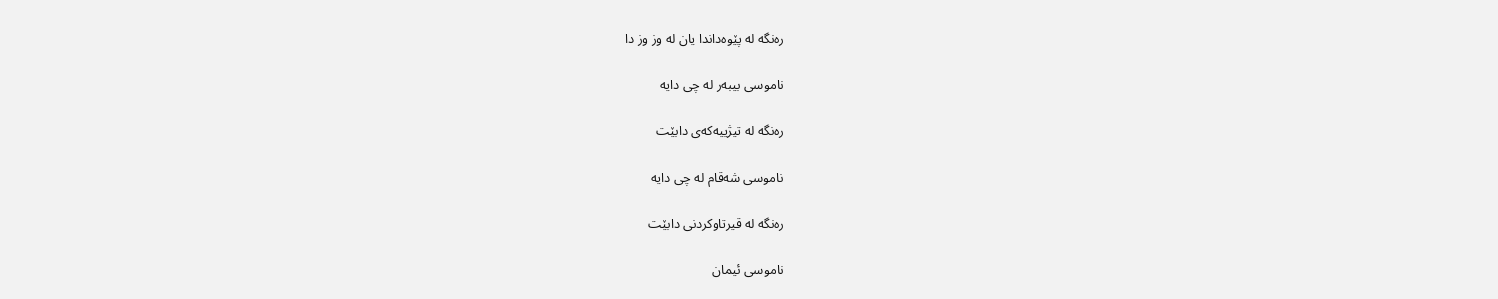ره‌نگه‌ له‌ پێوه‌داندا یان له‌ وز وز دا

ناموسی بیبه‌ر له‌ چی دایه‌

ره‌نگه‌ له‌ تیژییه‌كه‌ی دابێت

ناموسی شه‌قام له‌ چی دایه‌

ره‌نگه‌ له‌ قیرتاوكردنی دابێت

ناموسی ئیمان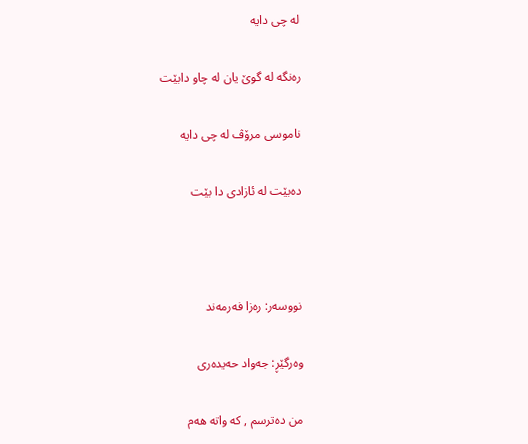له‌ چی دایه‌

ره‌نگه‌ له‌ گوێ یان له‌ چاو دابێت

ناموسی مرۆڤ له‌ چی دایه‌

ده‌بێت له‌ ئازادی دا بێت



نووسه‌ر: ره‌زا فه‌رمه‌ند

وه‌رگێڕ: جه‌واد حه‌یده‌ری

من ده‌ترسم , كه‌ واته‌ هه‌م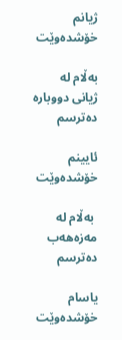ژیانم خۆشده‌وێت

به‌ڵام له‌ ژیانی دووباره‌ ده‌ترسم

ئایینم خۆشده‌وێت

 به‌ڵام له‌ مه‌زه‌هه‌ب ده‌ترسم

یاسام خۆشده‌وێت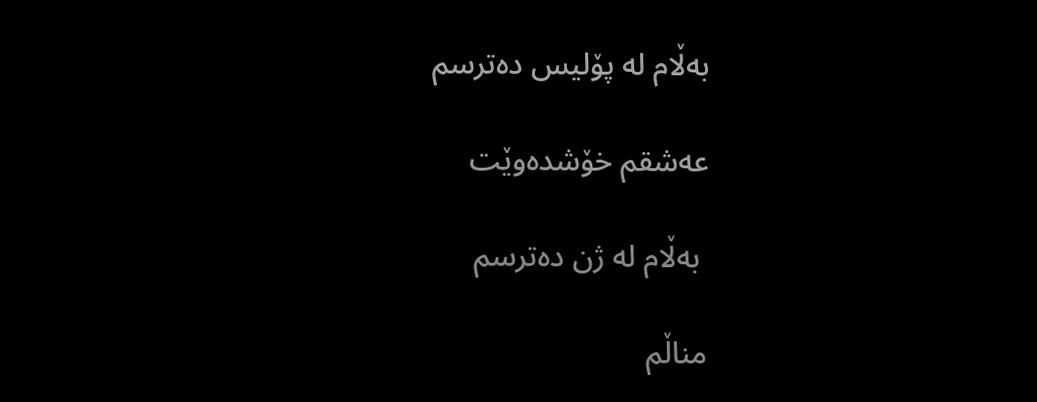به‌ڵام له‌ پۆلیس ده‌ترسم

عه‌شقم خۆشده‌وێت

 به‌ڵام له‌ ژن ده‌ترسم

مناڵم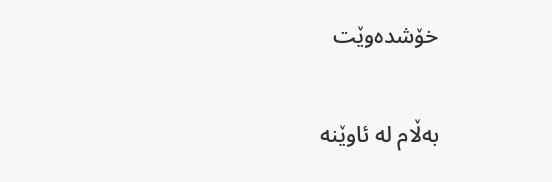خۆشده‌وێت

به‌ڵام له‌ ئاوێنه‌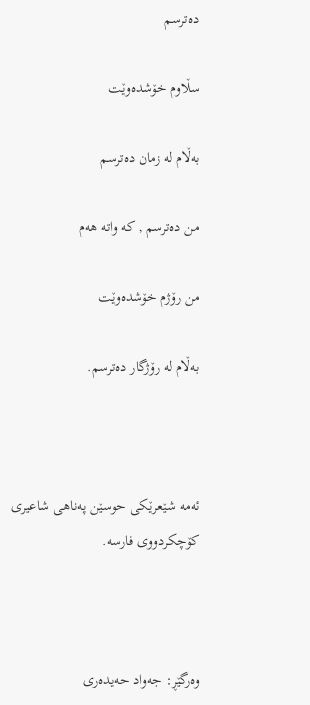ده‌ترسم

سڵاوم خۆشده‌وێت

به‌ڵام له‌ زمان ده‌ترسم

من ده‌ترسم , كه‌ واته‌ هه‌م

من رۆژم خۆشده‌وێت

به‌ڵام له‌ رۆژگار ده‌ترسم.



ئه‌مه‌ شێعرێكی حوسێن په‌ناهی شاعیری كۆچكردووی فارسه‌.



وه‌رگێڕ: جه‌واد حه‌یده‌ری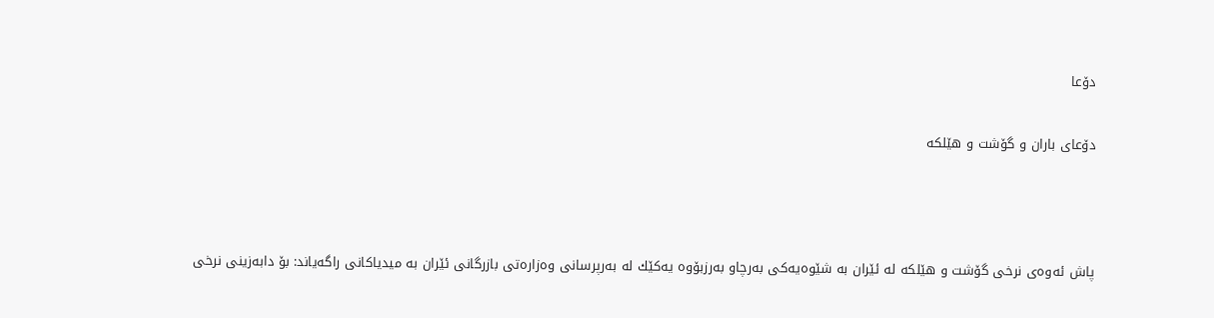دۆعا

دۆعای باران و گۆشت و هێلكه‌



پاش ئه‌وه‌ی نرخی گۆشت و هێلكه‌ له‌ ئێران به‌ شێوه‌یه‌كی به‌رچاو به‌رزبۆوه‌ یه‌كێك له‌ به‌رپرسانی وه‌زاره‌تی بازرگانی ئێران به‌ میدیاكانی راگه‌یاند: بۆ دابه‌زینی نرخی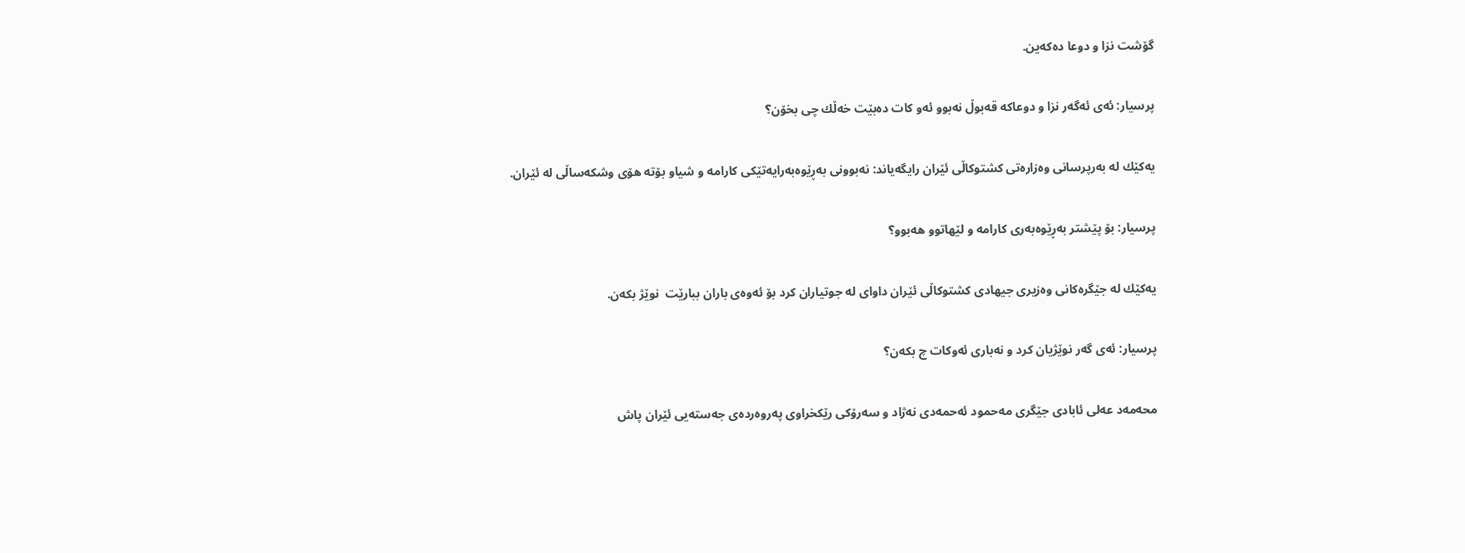گۆشت نزا و دوعا ده‌كه‌ین.

پرسیار: ئه‌ی ئه‌گه‌ر نزا و دوعاكه‌ قه‌بوڵ نه‌بوو ئه‌و كات ده‌بێت خه‌ڵك چی بخۆن؟

یه‌كێك له‌ به‌رپرسانی وه‌زاره‌تی كشتوكاڵی ئێران رایگه‌یاند: نه‌بوونی به‌ڕێوه‌به‌رایه‌تێكی كارامه‌ و شیاو بۆته‌ هۆی وشكه‌ساڵی له‌ ئێران.

پرسیار: بۆ پێشتر به‌ڕێوه‌به‌ری كارامه‌ و لێهاتوو هه‌بوو؟

یه‌كێك له‌ جێگره‌كانی وه‌زیری جیهادی كشتوكاڵی ئێران داوای له‌ جوتیاران كرد بۆ ئه‌وه‌ی باران ببارێت  نوێژ بكه‌ن.

پرسیار: ئه‌ی گه‌ر نوێژیان كرد و نه‌باری ئه‌وكات چ بكه‌ن؟

محه‌مه‌د عه‌لی ئابادی جێگری مه‌حمود ئه‌حمه‌دی نه‌ژاد و سه‌رۆكی رێكخراوی په‌روه‌رده‌ی جه‌سته‌یی ئێران پاش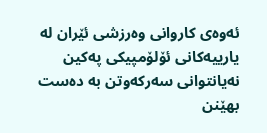ئه‌وه‌ی كاروانی وه‌رزشی ئێران له‌ یارییه‌كانی ئۆلۆمپیكی په‌كین نه‌یانتوانی سه‌ركه‌وتن به‌ ده‌ست بهێنن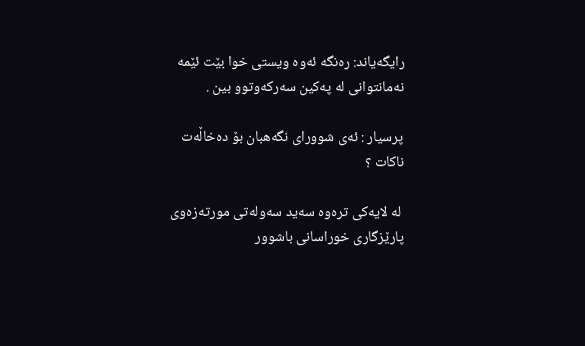رایگه‌یاند: ره‌نگه‌ ئه‌وه‌ ویستی خوا بێت ئێمه‌ نه‌مانتوانی له‌ په‌كین سه‌ركه‌وتوو بین .

پرسیار : ئه‌ی شوورای نگه‌هبان بۆ ده‌خاڵه‌ت ناكات ؟

 له‌ لایه‌كی تره‌وه‌ سه‌ید سه‌وله‌تی مورته‌زه‌وی پارێزگاری خوراسانی باشوور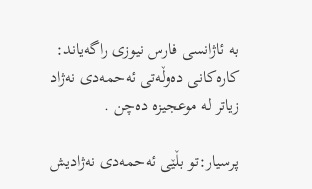به‌ ئاژانسی فارس نیوزی راگه‌یاند: كاره‌كانی ده‌وڵه‌تی ئه‌حمه‌دی نه‌ژاد زیاتر له‌ موعجیزه‌ ده‌چن .

پرسیار:تو بڵێی ئه‌حمه‌دی نه‌ژادیش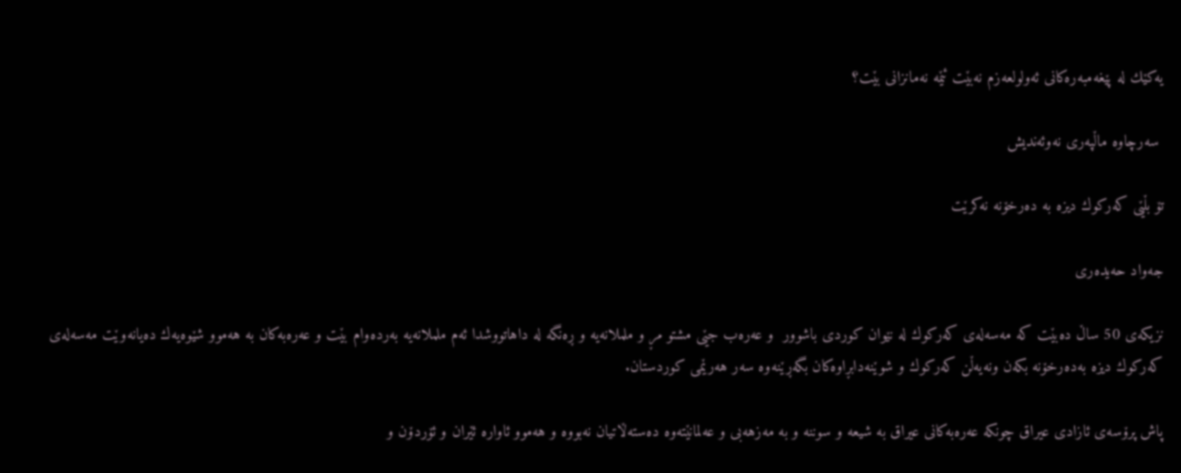یه‌كێك له‌ پێغه‌مبه‌ره‌كانی ئه‌ولولعه‌زم نه‌بێت ئێمه‌ نه‌مانزانی بێت؟

 سه‌رچاوه‌ ماڵپه‌ری نه‌وئه‌ندیش

تۆ بڵێی كه‌ركوك دیزه‌ به‌ ده‌رخۆنه‌ نه‌كرێت

جه‌واد حه‌یده‌ری

نزیكه‌ی 50 ساڵ ده‌بێت كه‌ مه‌سه‌له‌ی كه‌ركوك له‌ نێوان كوردی باشوور  و عه‌ره‌ب جێی مشتو مڕ و ململانه‌یه‌ و ڕه‌نگه‌ له‌ داهاتووشدا ئه‌م ململانه‌یه‌ به‌رده‌وام بێت و عه‌ره‌به‌كان به‌ هه‌موو شێوه‌یه‌ك ده‌یانه‌وێت مه‌سه‌له‌ی كه‌ركوك دیزه‌ به‌ده‌رخۆنه‌ بكه‌ن ونه‌یه‌ڵن كه‌ركوك و شوێنه‌دابڕاوه‌كان بگه‌ڕێنه‌وه‌ سه‌ر هه‌رێمی كوردستان.

پاش پرۆسه‌ی ئازادی عیراق چونكه‌ عه‌ره‌به‌كانی عیراق به‌ شیعه‌ و سوننه‌ و به‌ مه‌زهه‌بی و عه‌لمانێته‌وه‌ ده‌سته‌ڵاتیان نه‌بووه‌ و هه‌موو ئاواره‌ ئێران و ئۆردۆن و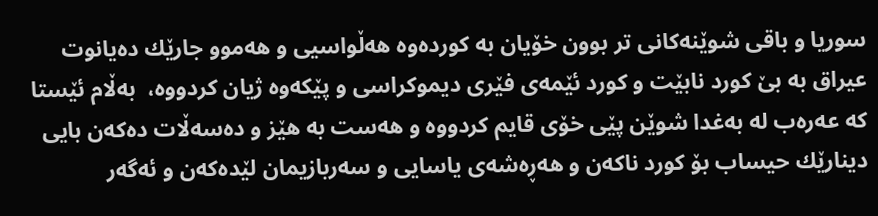سوریا و باقی شوێنه‌كانی تر بوون خۆیان به‌ كورده‌وه‌ هه‌ڵواسیی و هه‌موو جارێك ده‌یانوت عیراق به‌ بێ كورد نابێت و كورد ئێمه‌ی فێری دیموكراسی و پێكه‌وه‌ ژیان كردووه‌،  به‌ڵام ئێستا كه‌ عه‌ره‌ب له‌ به‌غدا شوێن پێی خۆی قایم كردووه‌ و هه‌ست به‌ هێز و ده‌سه‌ڵات ده‌كه‌ن بایی دینارێك حیساب بۆ كورد ناكه‌ن و هه‌ڕه‌شه‌ی یاسایی و سه‌ربازیمان لێده‌كه‌ن و ئه‌گه‌ر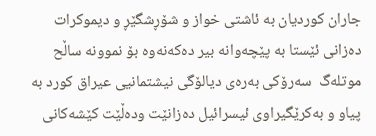جاران كوردیان به‌ ئاشتی خواز و شۆڕشگێڕ و دیموكرات ده‌زانی ئێستا به‌ پێچه‌وانه‌ بیر ده‌كه‌نه‌وه‌ بۆ نموونه‌ ساڵح موتله‌گ  سه‌رۆكی به‌ره‌ی دیالۆگی نیشتمانیی عیراق كورد به‌ پیاو و به‌كرێگیراوی ئیسرائیل ده‌زانێت وده‌ڵێت كێشه‌كانی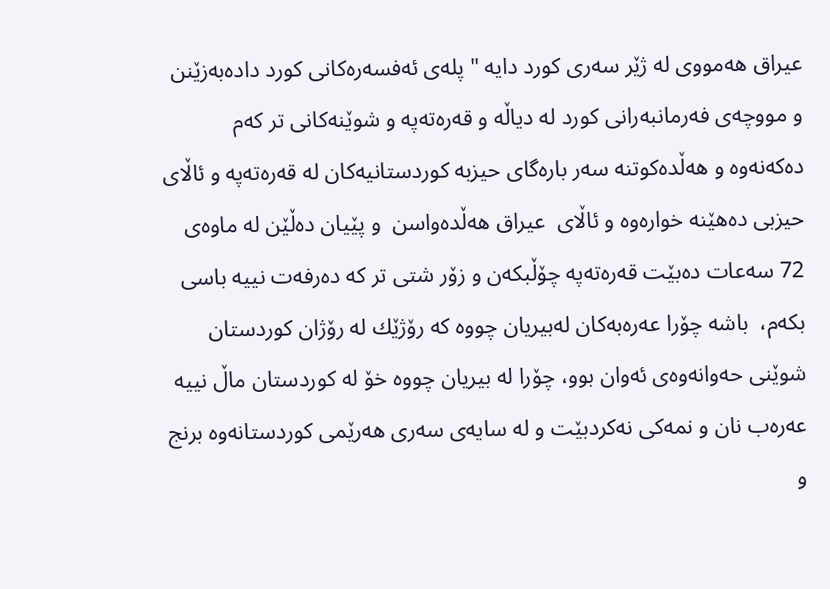عیراق هه‌مووی له‌ ژێر سه‌ری كورد دایه‌ " پله‌ی ئه‌فسه‌ره‌كانی كورد داده‌به‌زێنن و مووچه‌ی فه‌رمانبه‌رانی كورد له‌ دیاڵه‌ و قه‌ره‌ته‌په‌ و شوێنه‌كانی تر كه‌م ده‌كه‌نه‌وه‌ و هه‌ڵده‌كوتنه‌ سه‌ر باره‌گای حیزبه‌ كوردستانیه‌كان له‌ قه‌ره‌ته‌په‌ و ئاڵای حیزبی ده‌هێنه‌ خواره‌وه‌ و ئاڵای  عیراق هه‌ڵده‌واسن  و پێیان ده‌ڵێن له‌ ماوه‌ی 72 سه‌عات ده‌بێت قه‌ره‌ته‌په‌ چۆڵبكه‌ن و زۆر شتی تر كه‌ ده‌رفه‌ت نییه‌ باسی بكه‌م،  باشه‌ چۆرا عه‌ره‌به‌كان له‌بیریان چووه‌ كه‌ رۆژێك له‌ رۆژان كوردستان شوێنی حه‌وانه‌وه‌ی ئه‌وان بوو، چۆرا له‌ بیریان چووه‌ خۆ له‌ كوردستان ماڵ نییه‌ عه‌ره‌ب نان و نمه‌كی نه‌كردبێت و له‌ سایه‌ی سه‌ری هه‌رێمی كوردستانه‌وه‌ برنج و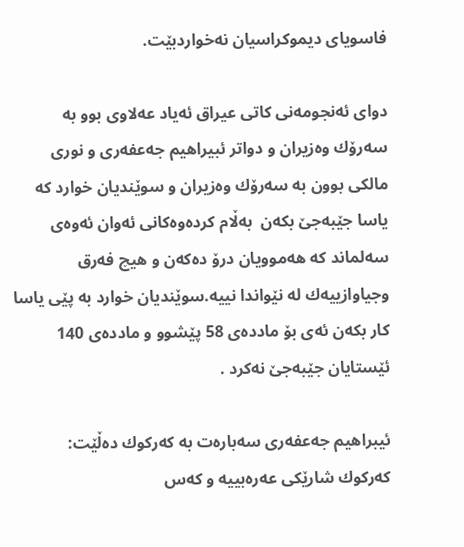فاسویای دیموكراسیان نه‌خواردبێت.

دوای ئه‌نجومه‌نی كاتی عیراق ئه‌یاد عه‌لاوی بوو به‌ سه‌رۆك وه‌زیران و دواتر ئبیراهیم جه‌عفه‌ری و نوری مالكی بوون به‌ سه‌رۆك وه‌زیران و سوێندیان خوارد كه‌ یاسا جێبه‌جێ بكه‌ن  به‌ڵام كرده‌وه‌كانی ئه‌وان ئه‌وه‌ی سه‌لماند كه‌ هه‌موویان درۆ ده‌كه‌ن و هیچ فه‌رق وجیاوازییه‌ك له‌ نێواندا نییه‌.سوێندیان خوارد به‌ پێی یاسا كار بكه‌ن ئه‌ی بۆ مادده‌ی 58 پێشوو و مادده‌ی 140 ئێستایان جێبه‌جێ نه‌كرد .

ئیبراهیم جه‌عفه‌ری سه‌باره‌ت به‌ كه‌ركوك ده‌ڵێت: كه‌ركوك شارێكی عه‌ره‌بییه‌ و كه‌س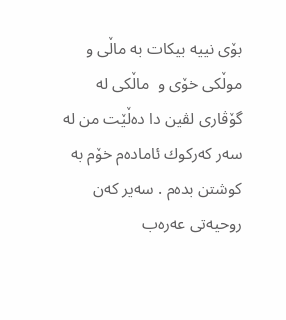بۆی نییه‌ بیكات به‌ ماڵی و موڵكی خۆی و  ماڵكی له‌ گۆڤاری لڤین دا ده‌ڵێت من له‌ سه‌ر كه‌ركوك ئاماده‌م خۆم به‌ كوشتن بده‌م . سه‌یر كه‌ن روحیه‌تی عه‌ره‌ب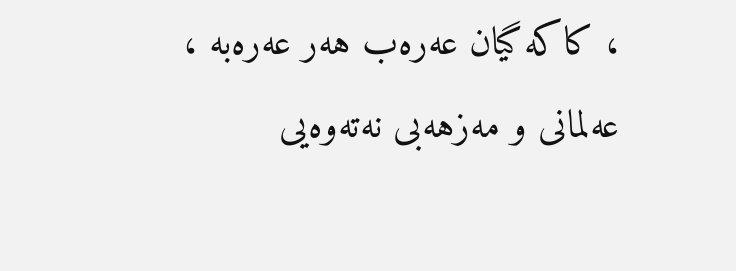، كاكه‌ گیان عه‌ره‌ب هه‌ر عه‌ره‌به‌ ، عه‌لمانی و مه‌زهه‌بی نه‌ته‌وه‌یی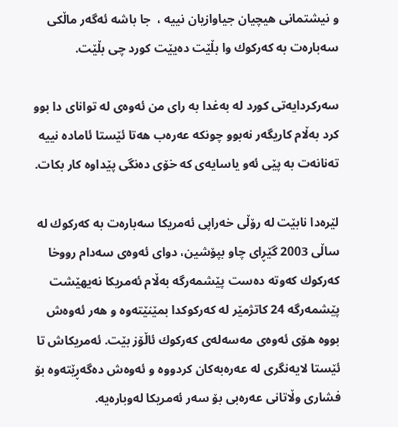و نیشتمانی هیچیان جیاوازیان نییه‌ ،  جا باشه‌ ئه‌گه‌ر ماڵكی سه‌باره‌ت به‌ كه‌ركوك وا بڵێت ده‌یێت كورد چی بڵێت.

سه‌ركردایه‌تی كورد له‌ به‌غدا به‌ رای من ئه‌وه‌ی له‌ توانای دا بوو كرد به‌ڵام كاریگه‌ر نه‌بوو چونكه‌ عه‌ره‌ب هه‌تا ئێستا ئاماده‌ نییه‌ ته‌نانه‌ت به‌ پێی ئه‌و یاسایه‌ی كه‌ خۆی ده‌نگی پێداوه‌ كار بكات.

لێره‌دا نابێت له‌ رۆڵی خه‌راپی ئه‌مریكا سه‌باره‌ت به‌ كه‌ركوك له‌ ساڵی 2003 گێڕای چاو بپۆشین، دوای ئه‌وه‌ی سه‌دام رووخا كه‌ركوك كه‌وته‌ ده‌ست پێشمه‌رگه‌ به‌ڵام ئه‌مریكا نه‌یهێشت پێشمه‌رگه‌ 24 كاتژمێر له‌ كه‌ركوكدا بمێنێته‌وه‌ و هه‌ر ئه‌وه‌ش بووه‌ هۆی ئه‌وه‌ی مه‌سه‌له‌ی كه‌ركوك ئاڵۆز بێت. ئه‌مریكاش تا ئێستا لایه‌نگری له‌ عه‌ره‌به‌كان كردووه‌ و ئه‌وه‌ش ده‌گه‌ڕێته‌وه‌ بۆ فشاری وڵاتانی عه‌ره‌بی بۆ سه‌ر ئه‌مریكا له‌وباره‌یه‌.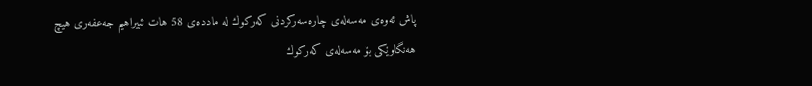پاش ئه‌وه‌ی مه‌سه‌له‌ی چاره‌سه‌ركردنی كه‌ركوك له‌ مادده‌ی 58 هات ئبیراهیم جه‌عفه‌ری هیچ هه‌نگاوێكی بۆ مه‌سه‌له‌ی كه‌ركوك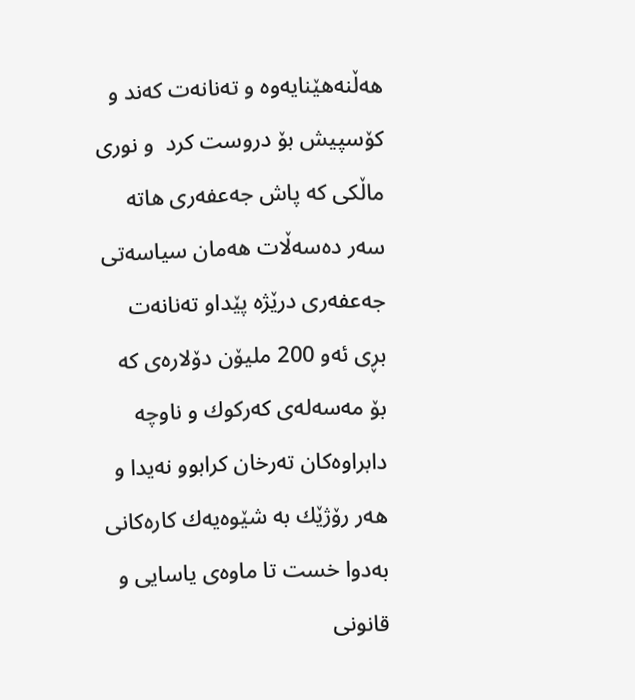هه‌ڵنه‌هێنایه‌وه‌ و ته‌نانه‌ت كه‌ند و كۆسپیش بۆ دروست كرد  و نوری ماڵكی كه‌ پاش جه‌عفه‌ری هاته‌ سه‌ر ده‌سه‌ڵات هه‌مان سیاسه‌تی جه‌عفه‌ری درێژه‌ پێداو ته‌نانه‌ت بڕی ئه‌و 200 ملیۆن دۆلاره‌ی كه‌ بۆ مه‌سه‌له‌ی كه‌ركوك و ناوچه‌ دابراوه‌كان ته‌رخان كرابوو نه‌یدا و هه‌ر رۆژێك به‌ شێوه‌یه‌ك كاره‌كانی به‌دوا خست تا ماوه‌ی یاسایی و قانونی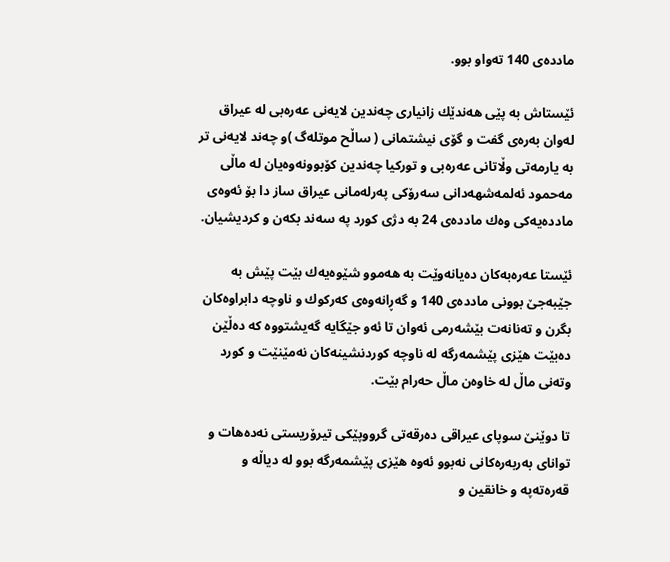مادده‌ی 140 ته‌واو بوو.

ئێستاش به‌ پێی هه‌ندێك زانیاری چه‌ندین لایه‌نی عه‌ره‌بی له‌ عیراق له‌وان به‌ره‌ی گفت و گۆی نیشتمانی ( ساڵح موتله‌گ )و چه‌ند لایه‌نی تر به‌ یارمه‌تی وڵاتانی عه‌ره‌بی و توركیا چه‌ندین كۆبوونه‌وه‌یان له‌ ماڵی مه‌حمود ئه‌لمه‌شهه‌دانی سه‌رۆكی په‌رله‌مانی عیراق ساز دا بۆ ئه‌وه‌ی مادده‌یه‌كی وه‌ك مادده‌ی 24 به‌ دژی كورد په‌ سه‌ند بكه‌ن و كردیشیان.

ئێستا عه‌ره‌به‌كان ده‌یانه‌وێت به‌ هه‌موو شێوه‌یه‌ك بێت پێش به‌ جێبه‌جێ بوونی مادده‌ی 140 و گه‌ڕانه‌وه‌ی كه‌ركوك و ناوچه‌ دابراوه‌كان بگرن و ته‌نانه‌ت بێشه‌رمی ئه‌وان تا ئه‌و جێگایه‌ گه‌یشتووه‌ كه‌ ده‌ڵێن ده‌بێت هێزی پێشمه‌رگه‌ له‌ ناوچه‌ كوردنشینه‌كان نه‌مێنێت و كورد وته‌نی ماڵ له‌ خاوه‌ن ماڵ حه‌رام بێت.

تا دوێنێ سوپای عیراقی ده‌رقه‌تی گرووپێكی تیرۆریستی نه‌ده‌هات و توانای به‌ربه‌ره‌كانی نه‌بوو ئه‌وه‌ هێزی پێشمه‌رگه‌ بوو له‌ دیاڵه‌ و قه‌ره‌ته‌په‌ و خانقین و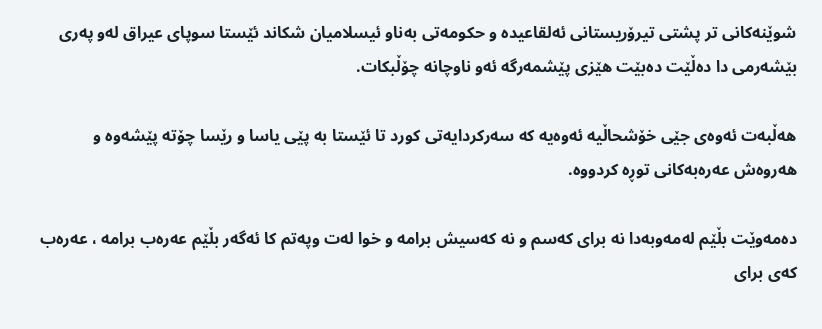شوێنه‌كانی تر پشتی تیرۆریستانی ئه‌لقاعیده‌ و حكومه‌تی به‌ناو ئیسلامیان شكاند ئێستا سوپای عیراق له‌و په‌ری بێشه‌رمی دا ده‌ڵێت ده‌بێت هێزی پێشمه‌رگه‌ ئه‌و ناوچانه‌ چۆڵبكات.

هه‌ڵبه‌ت ئه‌وه‌ی جێی خۆشحاڵیه‌ ئه‌وه‌یه‌ كه‌ سه‌ركردایه‌تی كورد تا ئێستا به‌ پێی یاسا و رێسا چۆته‌ پێشه‌وه‌ و هه‌روه‌ش عه‌ره‌به‌كانی توڕه‌ كردووه‌.

ده‌مه‌وێت بڵێم له‌مه‌وبه‌دا نه‌ برای كه‌سم و نه‌ كه‌سیش برامه‌ و خوا له‌ت وپه‌تم كا ئه‌گه‌ر بڵێم عه‌ره‌ب برامه‌ ، عه‌ره‌ب كه‌ی برای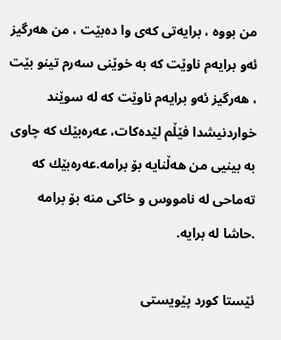من بووه‌ ، برایه‌تی كه‌ی وا ده‌بێت ، من هه‌رگیز ئه‌و برایه‌م ناوێت كه‌ به‌ خوێنی سه‌رم تینو بێت ، هه‌رگیز ئه‌و برایه‌م ناوێت كه‌ له‌ سوێند خواردنیشدا فێڵم لێده‌كات، عه‌ره‌بێك كه‌ چاوی به‌ بینیی من هه‌ڵنایه‌ بۆ برامه‌.عه‌ره‌بێك كه‌ ته‌ماحی له‌ نامووس و خاكی منه‌ بۆ برامه‌ .حاشا له‌ برایه‌.

ئێستا كورد پێویستی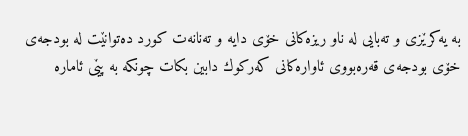به‌ یه‌كرێزی و ته‌بایی له‌ ناو ریزه‌كانی خۆی دایه‌ و ته‌نانه‌ت كورد ده‌توانێت له‌ بودجه‌ی خۆی بودجه‌ی قه‌ره‌بووی ئاواره‌كانی كه‌ركوك دابین بكات چونكه‌ به‌ پێی ئاماره‌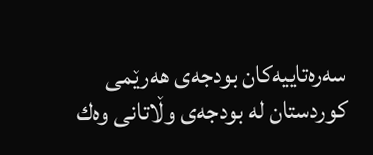سه‌ره‌تاییه‌كان بودجه‌ی هه‌رێمی كوردستان له‌ بودجه‌ی وڵاتانی وه‌ك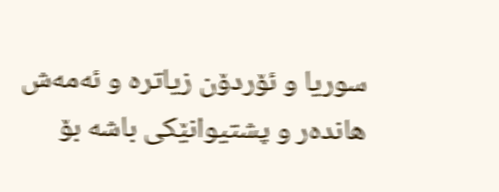سوریا و ئۆردۆن زیاتره‌ و ئه‌مه‌ش هانده‌ر و پشتیوانێكی باشه‌ بۆ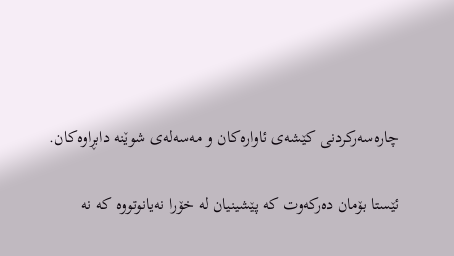چاره‌سه‌ركردنی كێشه‌ی ئاواره‌كان و مه‌سه‌له‌ی شوێنه‌ دابڕاوه‌كان.

ئێستا بۆمان ده‌ركه‌وت كه‌ پێشینیان له‌ خۆرا نه‌یانوتووه‌ كه‌ نه‌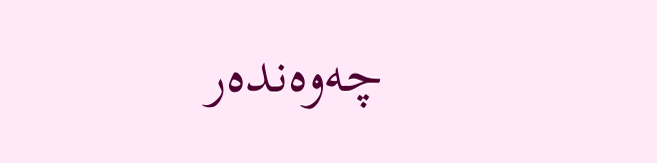چه‌وه‌نده‌ر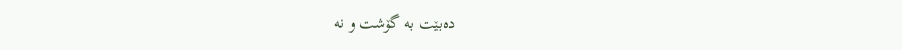ده‌بێت به‌ گۆشت و نه‌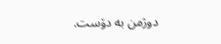دوژمن به‌ دۆست.